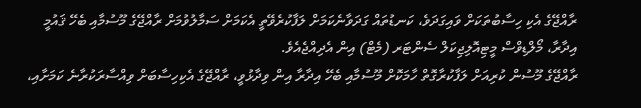ރާއްޖޭގެ އެކި ހިސާބުތަކަށް ވައިގަދަވެ، ކަނޑުތައް ގަދަވާނެކަމަށް ލަފާކުރެވޭތީ އެކަމަށް ސަމާލުވުމަށް ރާއްޖޭގެ މޫސުމާއި ބެހޭ ޤައުމީ އިދާރާ، މޯލްޑިވްސް މީޓިއޮލިޖިކަލް ސެންޓަރ (މެޓް) އިން އެދިއްޖެއެވެ.
ރާއްޖޭގެ މޫސުން ކުރިއަށް ލަފާކުރާގޮތް ހާމަކޮށް މޫސުމާއި ބެހޭ އިދާރާ އިން ވިދާޅުވީ، ރާއްޖޭގެ އެކިހިސާބަށް ވިއްސާރަކުރާނެ ކަމަށާއި،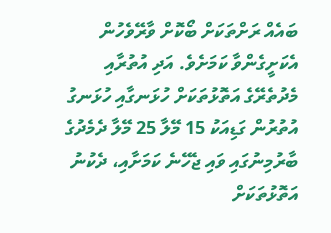ބައެއް ރަށްތަކަށް ބޯކޮށް ވާރޭވެހުން އެކަށީގެންވާ ކަމަށެވެ. އަދި އުތުރާއި މެދުތެރޭގެ އަތޮޅުތަކަށް ހުޅަނގާއި ހުޅަނގު އުތުރުން ގަޑިއަކު 15 މޭލާ 25 މޭލާ ދެމެދުގެ ބާރުމިނުގައި ވައި ޖެހޭނެ ކަމަށާއި، ދެކުނު އަތޮޅުތަކަށް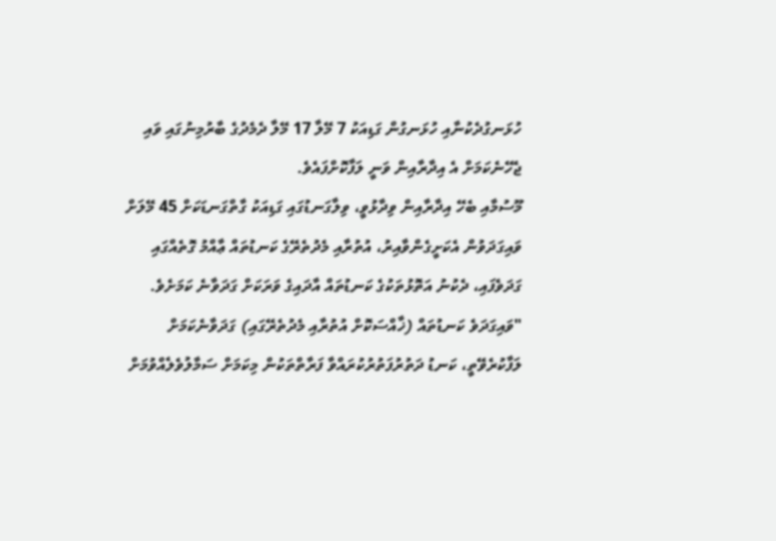ހުޅަނގުދެކުނާއި ހުޅަނގުން ގަޑިއަކު 7 މޭލާ 17 މޭލާ ދެމެދުގެ ބާރުމިނުގައި ވައި ޖެހޭނެކަމަށް އެ އިދާރާއިން ވަނީ ލަފާކޮށްފައެވެ.
މޫސުމާއި ބެހޭ އިދާރާއިން ވިދާޅުވީ، ވިލާގަނޑުގައި ގަޑިއަކު ގާތްގަނޑަކަށް 45 މޭލަށް ވައިގަދަވުން އެކަށީގެންވާއިރު، އުތުރާއި މެދުތެރޭގެ ކަނޑުތައް ޢާއްމު ގޮތެއްގައި ގަދަވެފައި، ދެކުނު އަތޮޅުތަކުގެ ކަނޑުތައް އާދައިގެ ވަރަކަށް ގަދަވާނެ ކަމަށެވެ.
"ވައިގަދަވެ ކަނޑުތައް (ޚާއްސަކޮށް އުތުރާއި މެދުތެރޭގައި) ގަދަވާނެކަމަށް ލަފާކުރެވޭތީ، ކަނޑު ދަތުރުފަތުރުކުރައްވާ ފަރާތްތަކުން މިކަމަށް ސަމާލުވެލެއްވުމަށް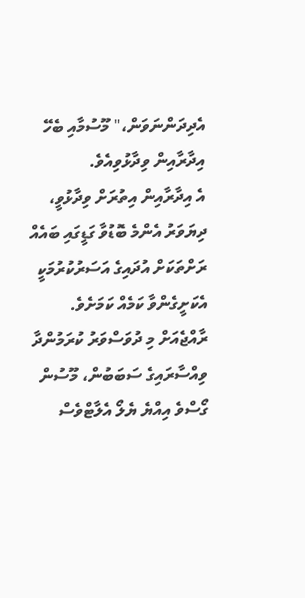އެދިދަންނަވަން،" މޫސުމާއި ބެހޭ އިދާރާއިން ވިދާޅުވިއެވެ.
އެ އިދާރާއިން އިތުރަށް ވިދާޅުވީ، ދިޔަވަރު އެންމެ ބޮޑުވާ ގަޑީގައި ބައެއް ރަށްތަކަށް އުދައިގެ އަސަރުކުރުމަކީ އެކަށީގެންވާ ކަމެއް ކަމަށެވެ.
ރާއްޖެއަށް މި ދުވަސްވަރު ކުރަމުންދާ ވިއްސާރައިގެ ސަބަބުން، މޫސުން ގޯސްވެ އިއްޔެ ޔެލޯ އެލާޓްވެސް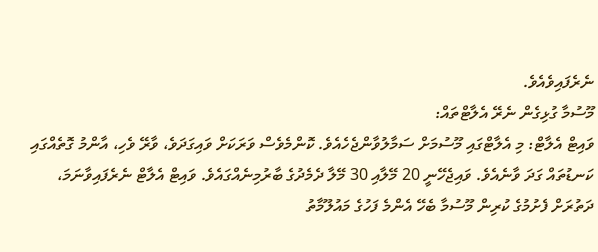ނެރެފައިވެއެވެ.
މޫސުމާ ގުޅިގެން ނެރޭ އެލާޓްތައް:
ވައިޓް އެލާޓް: މި އެލާޓްގައި މޫސުމަށް ސަމާލުވާންޖެހެއެވެ. ކޮންމެވެސް ވަރަކަށް ވައިގަދަވެ، ވާރޭ ވެހި، އާންމު ގޮތެއްގައި ކަނޑުތައް ގަދަ ވާނެއެވެ. ވައިޖެހޭނީ 20 މޭލާއި 30 މޭލާ ދެމެދުގެ ބާރުމިނެއްގައެވެ. ވައިޓް އެލާޓް ނެރެފައިވާނަމަ، ދަތުރަށް ފެށުމުގެ ކުރިން މޫސުމާ ބެހޭ އެންމެ ފަހުގެ މައުލޫމާތު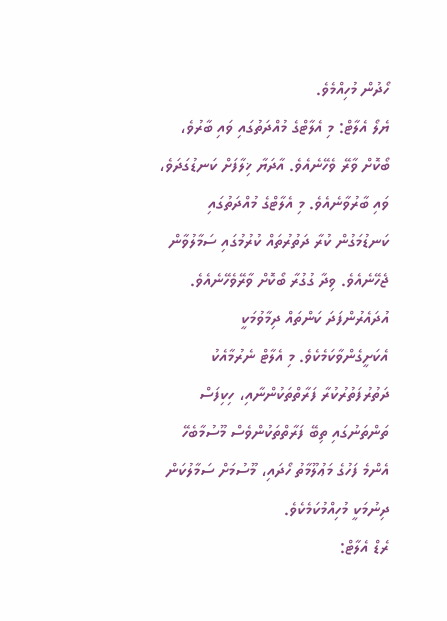ހޯދުން މުހިއްމެވެ.
ޔެލޯ އެލާޓް: މި އެލާޓްގެ މުއްދަތުގައި ވައި ބާރުވެ، ބޯކޮށް ވާރޭ ވެހޭނެއެވެ. އާދަޔާ ޚިލާފަށް ކަނޑުގަދަވެ، ވައި ބާރުވާނެއެވެ. މި އެލާޓްގެ މުއްދަތުގައި ކަނޑުމަގުން ކުރާ ދަތުރުތައް ކުރުމުގައި ސަމާލުވާން ޖެހޭނެއެވެ. ވިދާ ގުގުރާ ބޯކޮށް ވާރޭވެހޭނެއެވެ. އުދައެރުންފަދަ ކަންތައް ދިމާވުމަކީ އެކަށީގެންވާކަމެކެވެ. މި އެލާޓް ނެރުމާއެކު ދަތުރުފަތުރުކުރާ ފަރާތްތަކުންނާއި، ހިކިފަސް ތަންތަނުގައި ތިބޭ ފަރާތްތަކުންވެސް މޫސުމާބެހޭ އެންމެ ފަހުގެ މަޢުލޫމާތު ހޯދައި، މޫސުމަށް ސަމާލުކަން ދިނުމަކީ މުހިއްމުކަމެކެވެ.
ރެޑް އެލާޓް: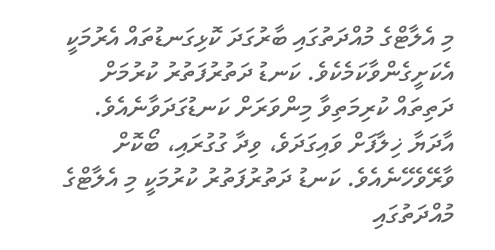މި އެލާޓްގެ މުއްދަތުގައި ބާރުގަދަ ކޮޅިގަނޑުތައް އެރުމަކީ އެކަށީގެންވާކަމެކެވެ. ކަނޑު ދަތުރުފަތުރު ކުރުމަށް ދަތިތައް ކުރިމަތިވާ މިންވަރަށް ކަނޑުގަދަވާނެއެވެ. އާދަޔާ ޚިލާފަށް ވައިގަދަވެ، ވިދާ ގުގުރައި، ބޯކޮށް ވާރޭވެހޭނެއެވެ. ކަނޑު ދަތުރުފަތުރު ކުރުމަކީ މި އެލާޓްގެ މުއްދަތުގައި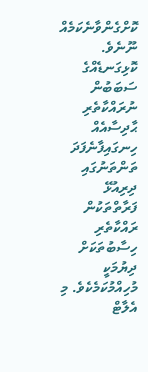ކޮށްގެންވާނެކަމެއް ނޫނެވެ. ކޮޅިގަނޑެއްގެ ސަބަބުން ނުރައްކާތެރި ޙާދިސާއެއް ހިނގައިފާނެފަދަ ތަންތަނުގައި ދިރިއުޅޭ ފަރާތްތަކުން ރައްކާތެރި ހިސާބުތަކަށް ދިޔުމަކީ މުހިއްމުކަމެކެވެ. މި އެލާޓް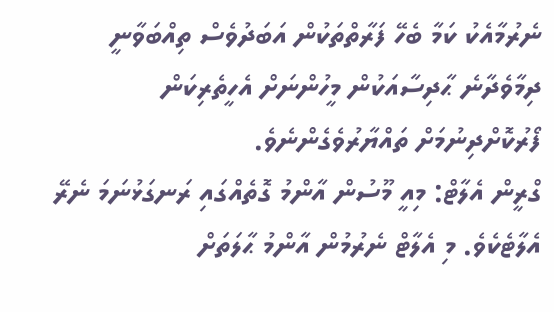ނެރުމާއެކު ކަމާ ބެހޭ ފަރާތްތަކުން އަބަދުވެސް ތިއްބަވާނީ ދިމާވެދާނެ ޙާދިސާއަކުން މީހުންނަށް އެހީތެރިކަން ފޯރުކޮށްދިނުމަށް ތައްޔާރުވެގެންނެވެ.
ގްރީން އެލާޓް: މިއީ މޫސުން އާންމު ގޮތެއްގައި ރަނގަޅުނަމަ ނެރޭ އެލާޓެކެވެ. މި އެލާޓް ނެރުމުން އާންމު ޙާލަތަށް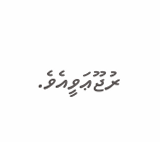ރުޖޫޢަވީއެވެ.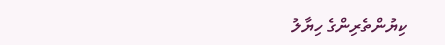ކިޔުންތެރިންގެ ހިޔާލު